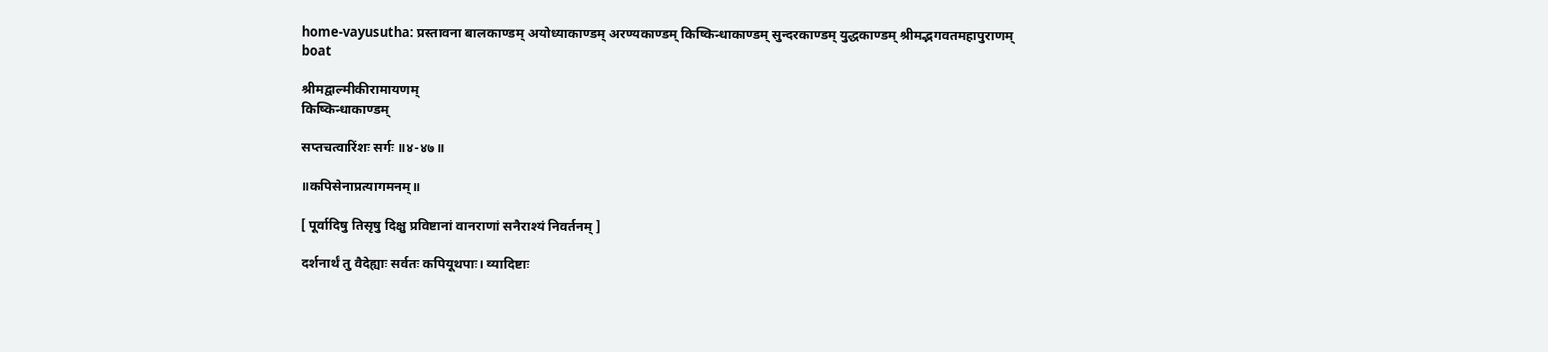home-vayusutha: प्रस्तावना बालकाण्डम् अयोध्याकाण्डम् अरण्यकाण्डम् किष्किन्धाकाण्डम् सुन्दरकाण्डम् युद्धकाण्डम् श्रीमद्भगवतमहापुराणम्
boat

श्रीमद्वाल्मीकीरामायणम्
किष्किन्धाकाण्डम्

सप्तचत्वारिंशः सर्गः ॥४-४७॥

॥कपिसेनाप्रत्यागमनम्॥

[ पूर्वादिषु तिसृषु दिक्षु प्रविष्टानां वानराणां सनैराश्यं निवर्तनम् ]

दर्शनार्थं तु वैदेह्याः सर्वतः कपियूथपाः। व्यादिष्टाः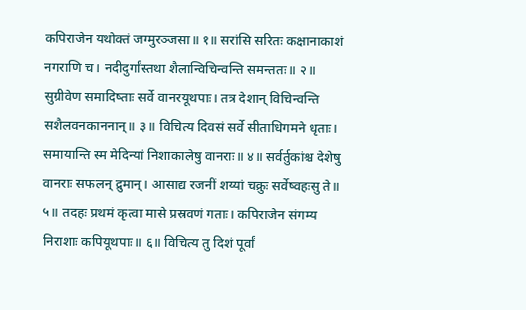कपिराजेन यथोक्तं जग्मुरञ्जसा॥ १॥ सरांसि सरितः कक्षानाकाशं नगराणि च। नदीदुर्गांस्तथा शैलान्विचिन्वन्ति समन्ततः॥ २॥ सुग्रीवेण समादिष्ताः सर्वे वानरयूथपाः। तत्र देशान् विचिन्वन्ति सशैलवनकाननान्॥ ३॥ विचित्य दिवसं सर्वे सीताधिगमने धृताः। समायान्ति स्म मेदिन्यां निशाकालेषु वानराः॥ ४॥ सर्वर्तुकांश्च देशेषु वानराः सफलन् द्रुमान्। आसाद्य रजनीं शय्यां चक्रुः सर्वेष्वहःसु ते॥ ५॥ तदहः प्रथमं कृत्वा मासे प्रस्रवणं गताः। कपिराजेन संगम्य निराशाः कपियूथपाः॥ ६॥ विचित्य तु दिशं पूर्वां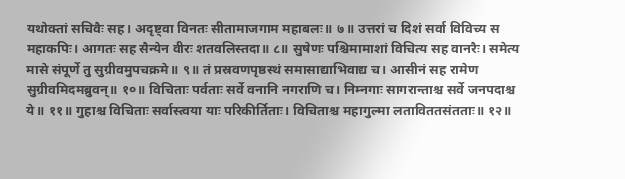यथोक्तां सचिवैः सह। अदृष्ट्वा विनतः सीतामाजगाम महाबलः॥ ७॥ उत्तरां च दिशं सर्वा विविच्य स महाकपिः। आगतः सह सैन्येन वीरः शतवलिस्तदा॥ ८॥ सुषेणः पश्चिमामाशां विचित्य सह वानरैः। समेत्य मासे संपूर्णे तु सुग्रीवमुपचक्रमे॥ ९॥ तं प्रस्रवणपृष्ठस्थं समासाद्याभिवाद्य च। आसीनं सह रामेण सुग्रीवमिदमब्रुवन्॥ १०॥ विचिताः पर्वताः सर्वे वनानि नगराणि च। निम्नगाः सागरान्ताश्च सर्वे जनपदाश्च ये॥ ११॥ गुहाश्च विचिताः सर्वास्त्वया याः परिकीर्तिताः। विचिताश्च महागुल्मा लताविततसंतताः॥ १२॥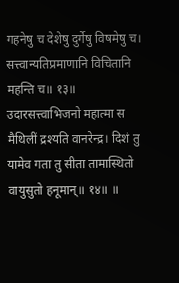गहनेषु च देशेषु दुर्गेषु विषमेषु च। सत्त्वान्यतिप्रमाणानि विचितानि महन्ति च॥ १३॥ उदारसत्त्वाभिजनो महात्मा स मैथिलीं द्रश्यति वानरेन्द्र। दिशं तु यामेव गता तु सीता तामास्थितो वायुसुतो हनूमान्॥ १४॥ ॥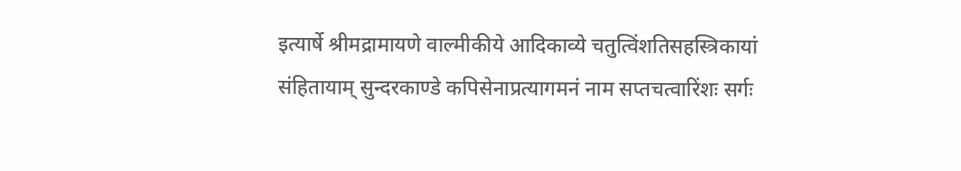इत्यार्षे श्रीमद्रामायणे वाल्मीकीये आदिकाव्ये चतुत्विंशतिसहस्त्रिकायां संहितायाम् सुन्दरकाण्डे कपिसेनाप्रत्यागमनं नाम सप्तचत्वारिंशः सर्गः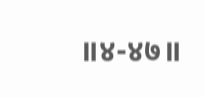॥४-४७॥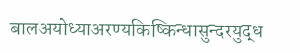बालअयोध्याअरण्यकिष्किन्धासुन्दरयुद्ध